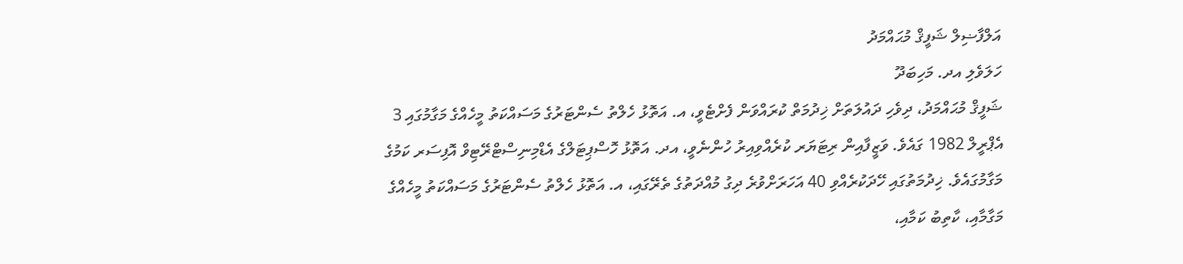އަލްފާޟިލް ޝަފީޤް މުޙައްމަދު
ހަލަވެލި އދ. މަހިބަދޫ
ޝަފީޤް މުޙައްމަދު، ދިވެހި ދައުލަތަށް ޚިދުމަތް ކުރައްވަން ފެށްޓެވީ، އ. އަތޮޅު ހެލްތު ސެންޓަރުގެ މަސައްކަތު މީހެއްގެ މަގާމުގައި 3 އެޕްރީލް 1982 ގައެވެ. ވަޒީފާއިން ރިޓަޔަރ ކުރެއްވިއިރު ހުންނެވީ، އދ. އަތޮޅު ހޮސްޕިޓަލްގެ އެޑްމިނިސްޓްރޭޓިވް އޮފިސަރ ކަމުގެ މަގާމުގައެވެ. ޚިދުމަތުގައި ހޭދަކުރެއްވި 40 އަހަރަށްވުރެ ދިގު މުއްދަތުގެ ތެރޭގައި، އ. އަތޮޅު ހެލްތު ސެންޓަރުގެ މަސައްކަތު މީހެއްގެ މަގާމާއި، ކާތިބު ކަމާއި،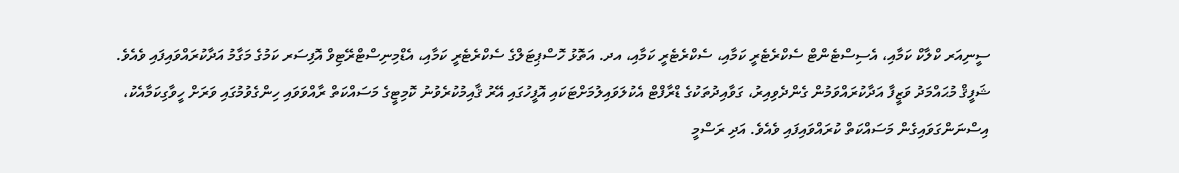ސީނިއަރ ކްލާކް ކަމާއި، އެސިސްޓެންޓް ސެކްރެޓެރީ ކަމާއި، ސެކްރެޓެރީ ކަމާއި، އދ. އަތޮޅު ހޮސްޕިޓަލްގެ ސެކްރެޓެރީ ކަމާއި، އެޑްމިނިސްޓްރޭޓިވް އޮފިސަރ ކަމުގެ މަގާމު އަދާކުރައްވައިފައި ވެއެވެ.
ޝަފީޤް މުޙައްމަދު ވަޒީފާ އަދާކުރައްވަމުން ގެންދެވިއިރު، ގަވާއިދުތަކުގެ ޑްރާފްޓް އެކުލަވައިލުމަށްޓަކައި އޮފީހުގައި އޭރު ޤާއިމުކުރެވުނު ކޮމިޓީގެ މަސައްކަތް ރާއްވަވައި ހިންގެވުމުގައި ވަރަށް ހީވާގިކަމާއެކު، އިސްނަންގަވައިގެން މަސައްކަތް ކުރައްވައިފައި ވެއެވެ. އަދި ރަސްމީ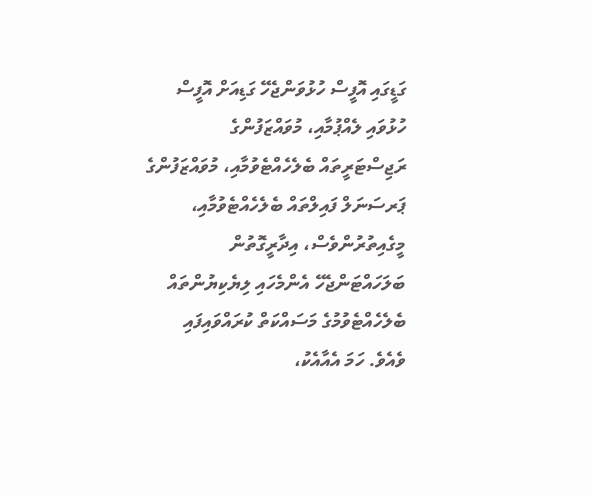ގަޑީގައި އޮފީސް ހުޅުވަންޖެހޭ ގަޑިއަށް އޮފީސް ހުޅުވައި ލެއްޕުމާއި، މުވައްޒަފުންގެ ރަޖިސްޓަރީތައް ބެލެހެއްޓެވުމާއި، މުވައްޒަފުންގެ ޕަރސަނަލް ފައިލްތައް ބެލެހެއްޓެވުމާއި، މީގެއިތުރުންވެސް، އިދާރީގޮތުން ބަލަހައްޓަންޖެހޭ އެންމެހައި ލިޔެކިޔުންތައް ބެލެހެއްޓެވުމުގެ މަސައްކަތް ކުރައްވައިފައި ވެއެވެ. ހަމަ އެއާއެކު،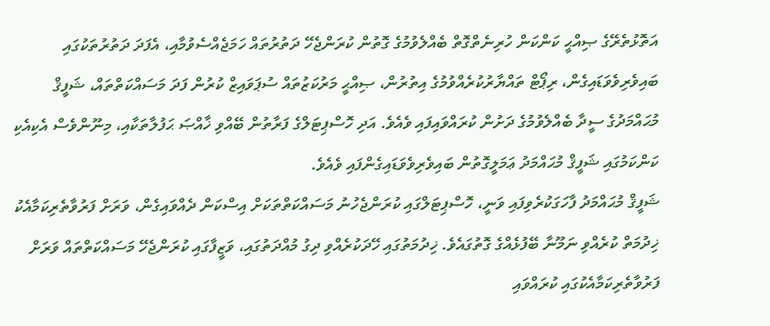އަތޮޅުތެރޭގެ ޞިއްޙީ ކަންކަން ހުރިނެތްގޮތް ބެއްލެވުމުގެ ގޮތުން ކުރަންޖެހޭ ދަތުރުތައް ހަމަޖެއްސެވުމާއި، އެފަދަ ދަތުރުތަކުގައި ބައިވެރިވެވަޑައިގެން، ރިޕޯޓް ތައްޔާރުކުރެއްވުމުގެ އިތުރުން، ޞިއްޙީ މަރުކަޒުތައް ސުޕަވައިޒް ކުރުން ފަދަ މަސައްކަތްތައް، ޝަފީޤް މުޙައްމަދުގެ ސީދާ ބެއްލެވުމުގެ ދަށުން ކުރައްވައިފައި ވެއެވެ. އަދި ހޮސްޕިޓަލްގެ ފަރާތުން ބޭއްވި ޚާއްޞަ ޙަފުލާތަކާއި، މިނޫންވެސް އެކިއެކި ކަންކަމުގައި ޝަފީޤް މުޙައްމަދު ޢަމަލީގޮތުން ބައިވެރިވެވަޑައިގެންފައި ވެއެވެ.
ޝަފީޤް މުޙައްމަދު ފާހަގަކުރެވިފައި ވަނީ، ހޮސްޕިޓަލްގައި ކުރަންޖެހުނު މަސައްކަތްތަކަށް އިސްކަން ދެއްވައިގެން، ވަރަށް ފަރުވާތެރިކަމާއެކު ޚިދުމަތް ކުރެއްވި ނަމޫނާ ބޭފުޅެއްގެ ގޮތުގައެވެ. ޚިދުމަތުގައި ހޭދަކުރެއްވި ދިގު މުއްދަތުގައި، ވަޒީފާގައި ކުރަންޖެހޭ މަސައްކަތްތައް ވަރަށް ފަރުވާތެރިކަމާއެކުގައި ކުރައްވައި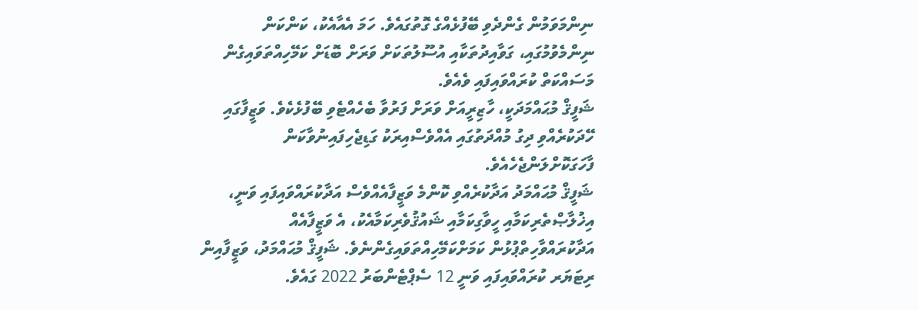ނިންމަވަމުން ގެންދެވި ބޭފުޅެއްގެ ގޮތުގައެވެ. ހަމަ އެއާއެކު، ކަންކަން ނިންމެވުމުގައި، ގަވާއިދުތަކާއި އުސޫލުތަކަށް ވަރަށް ބޮޑަށް ކަމޭހިއްތަވައިގެން މަސައްކަތް ކުރައްވައިފައި ވެއެވެ.
ޝަފީޤް މުޙައްމަދަކީ، ހާޒިރީއަށް ވަރަށް ފަރުވާ ބެހެއްޓެވި ބޭފުޅެކެވެ. ވަޒީފާގައި ހޭދަކުރެއްވި ދިގު މުއްދަތުގައި އެއްވެސްއިރަކު ގަޑިޖެހިފައިނުވާކަން ފާހަގަކޮށްލަންޖެހެއެވެ.
ޝަފީޤް މުޙައްމަދު އަދާކުރެއްވި ކޮންމެ ވަޒީފާއެއްވެސް އަދާކުރައްވައިފައި ވަނީ، އިޚުލާޞްތެރިކަމާއި ހީވާގިކަމާއި ޝައުޤުވެރިކަމާއެކު، އެ ވަޒީފާއެއް އަދާކުރައްވާހިތްޕުޅުން ކަމަށްކަމޭހިއްތަވައިގެންނެވެ. ޝަފީޤް މުޙައްމަދު، ވަޒީފާއިން ރިޓަޔަރ ކުރައްވައިފައި ވަނީ 12 ސެޕްޓެންބަރު 2022 ގައެވެ.